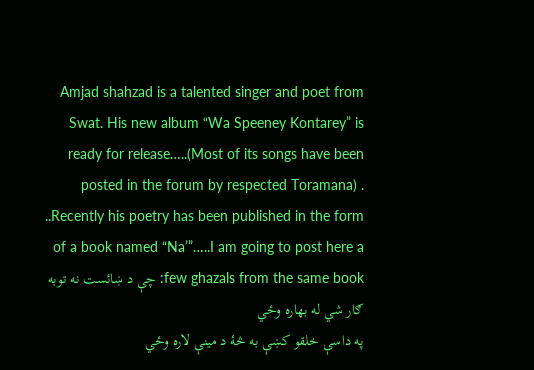Amjad shahzad is a talented singer and poet from Swat. His new album “Wa Speeney Kontarey” is ready for release…..(Most of its songs have been posted in the forum by respected Toramana) . ..Recently his poetry has been published in the form of a book named “Na’”…..I am going to post here a few ghazals from the same book: چې د ښائست نه توبه ګار شي له بهاره وځي
په داسې خلقو کښې به څۀ د مينې لاره وځي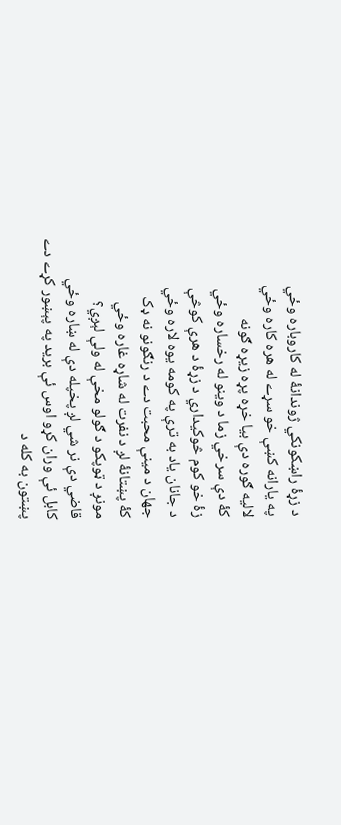د زړۀ راښکونکي ژوندانۀ له کاروباره وځي
په يارانه کښې خو سړے له هره کاره وځي
لاليه ګوره دې بيا خړه پړه زيړه ګونه
کۀ دې سرخي زما د وينو له رخساره وځي
زۀ خو کوم څوکيداري د زړۀ د هرې کوڅې
د جانان ياد به ترې په کومه يوه لاره وځي
جهان د مينې محبت دے د رنګونو نه ډک
کۀ پښتانۀ لږ د نفرت له شاړه غاره وځي
مونږ د ټوپکو د ګولو مخې له ولې لېږي؟
قاضي دې نر شي لږ پخپله دې له ښاره وځي
کابل ئې وران کړو اوس ئې بريد په پېښور کړے دے
پښتون به کله د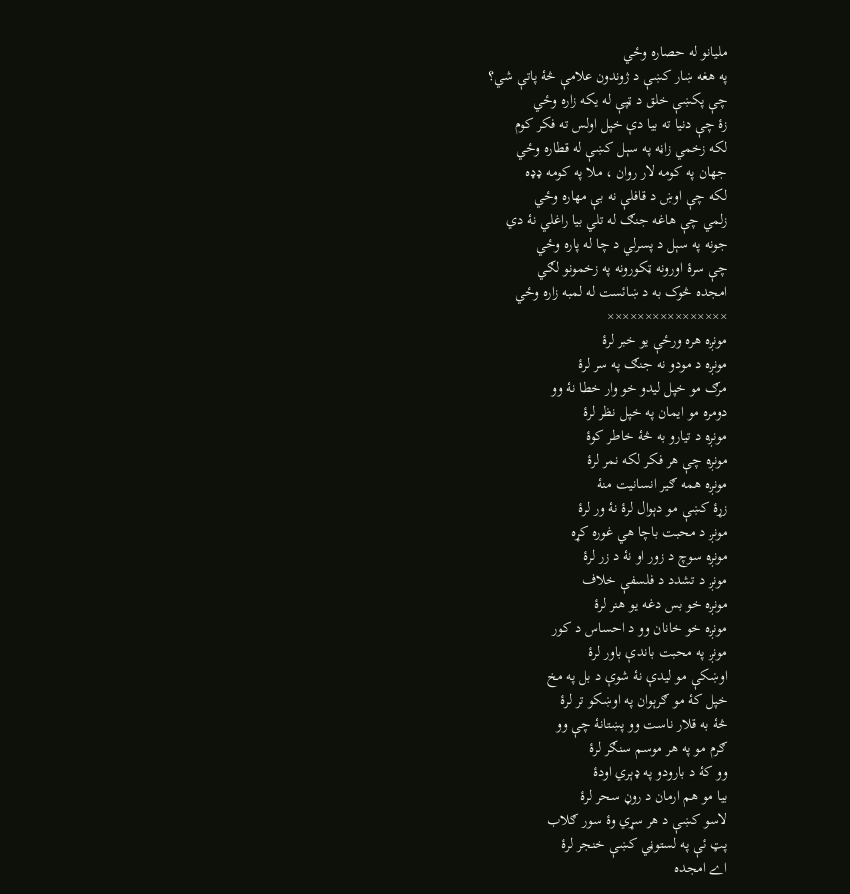مليانو له حصاره وځي
په هغه ښار کښې د ژوندون علامې څۀ پاتې شي؟
چې پکښې خلق د ټپې له يکه زاره وځي
زۀ چې دنيا ته بيا دې خپل اولس ته فکر کوم
لکه زخمي زاڼه په سېل کښې له قطاره وځي
جهان په کومه لار روان ، ملا په کومه ډډه
لکه چې اوښ د قافلې نه بې مهاره وځي
زلمي چې هاغه جنګ له تلي بيا راغلي نۀ دي
جونه په سېل د پسرلي د چا له پاره وځي
چې سرۀ اورونه ټکورونه په زخمونو لګي
امجده څوک به د ښائست له لمبه زاره وځي
××××××××××××××××
مونږه هره ورځې يو خبر لرۀ
مونږه د مودو نه جنګ په سر لرۀ
مرګ مو خپل ليدو خو وار خطا نۀ وو
دومره مو ايمان په خپل نظر لرۀ
مونږه د تيارو به څۀ خاطر کوۀ
مونږه چې هر فکر لکه نمر لرۀ
مونږه همه ګير انسانيت منۀ
زړۀ کښې مو دېوال لرۀ نۀ ور لرۀ
مونږ د محبت باچا هي غوره کړه
مونږه سوچ د زور او نۀ د زر لرۀ
مونږ د تشدد د فلسفې خلاف
مونږه خو بس دغه يو هنر لرۀ
مونږه خو خانان وو د احساس د کور
مونږ په محبت باندې باور لرۀ
اوښکې مو ليدې نۀ شوې د بل په مخ
خپل کۀ مو ګرېوان په اوښکو تر لرۀ
څۀ به قلار ناست وو پښتانۀ چې وو
ګرم مو په هر موسم سنګر لرۀ
وو کۀ د بارودو په ډېري اودۀ
بيا مو هم ارمان د روڼ سحر لرۀ
لاسو کښې د هر سړي وۀ سور ګلاب
پټ ئې په لستوڼي کښې خنجر لرۀ
اے امجده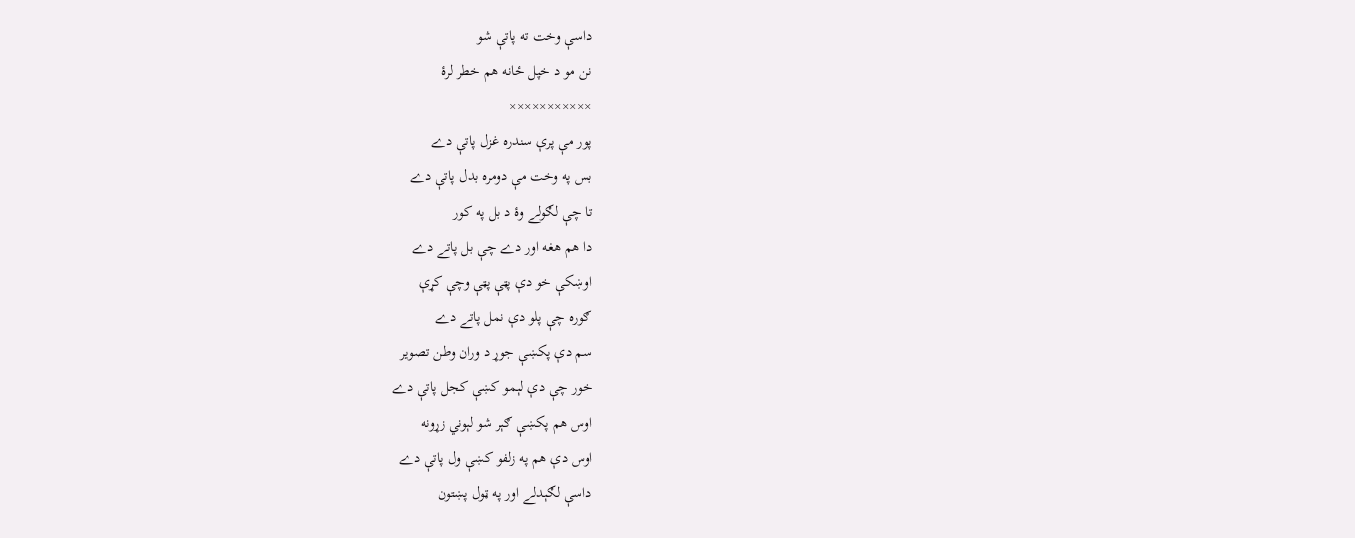داسې وخت ته پاتې شو
نن مو د خپل ځانه هم خطر لرۀ
×××××××××××
پور مې پرې سندره غزل پاتې دے
بس په وخت مې دومره بدل پاتې دے
تا چې لګولے وۀ د بل په کور
دا هم هغه اور دے چې بل پاتے دے
اوښکې خو دې پټې پټې وچې کړې
ګوره چې پلو دې نمل پاتے دے
سم دې پکښې جوړ د وران وطن تصوير
خور چې دې لېمو کښې کجل پاتې دے
اوس هم پکښې ګېر شو لېوني زړونه
اوس دې هم په زلفو کښې ول پاتې دے
داسې لګېدلے اور په ټول پښتون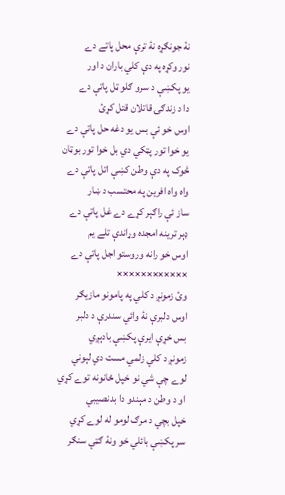نۀ جونګړه نۀ ترې محل پاتے دے
نور وکړه په دې کلي باران د اور
يو پکښې د سرو ګلو ټل پاتې دے
دا د زندګۍ قاتلان قتل کړئ
اوس خو ئې بس يو دغه حل پاتې دے
يو خوا تور پټکي دي بل خوا تور بوټان
څوک په دې وطن کښې اتل پاتې دے
واه واه افرين په محتسب د ښار
ساز ئې راګېر کړے دے غل پاتې دے
ډېر ترينه امجده وړاندې تلے يم
اوس خو رانه وروستو اجل پاتې دے
××××××××××××
وئ زمونږ د کلي په پامونو مازيګر
اوس دلبرې نۀ وائي سندرې د دلبر
بس خړې ايرې پکښې بادېږي
زمونږ د کلي زلمي مست دي لېوني
لوے چې شي نو خپل ځانونه توے کړي
او د وطن د مېندو دا بدنصيبي
خپل بچي د مرګ لومو له لوے کړي
سر پکښې بائلي خو ونۀ ګټي سنګر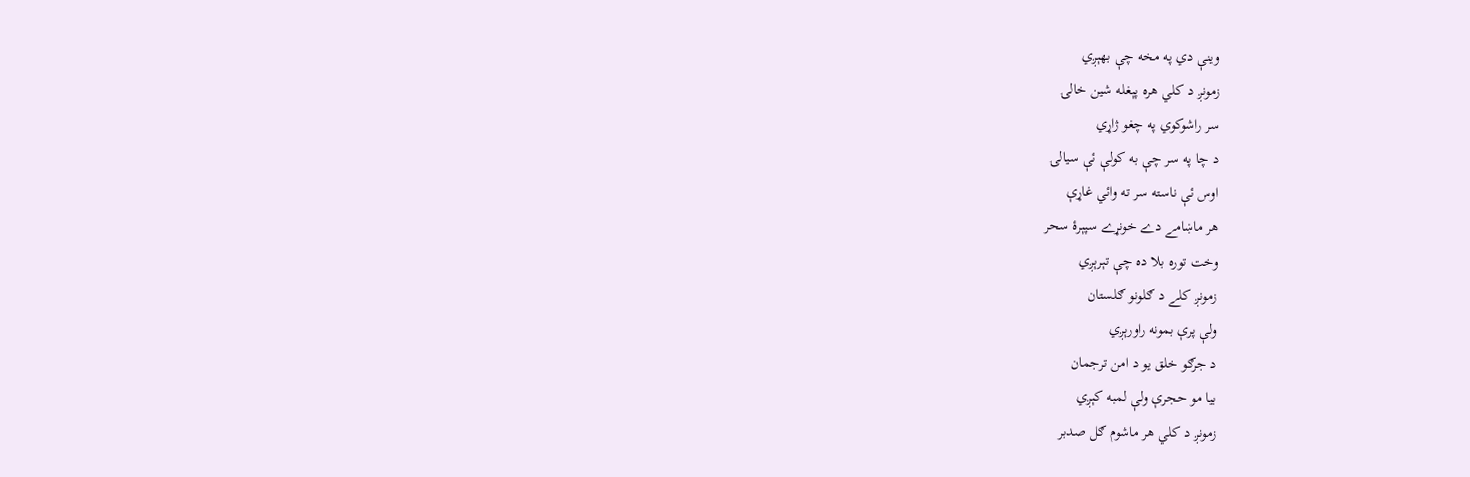وينې دي په مخه چې بهېږي
زمونږ د کلي هره پېغله شين خالۍ
سر راشوکوي په چغو ژاړي
د چا په سر چې به کولې ئې سيالۍ
اوس ئې ناسته سر ته وائي غاړې
هر ماښامے دے خونړے سپېرۀ سحر
وخت توره بلا ده چې تېرېږي
زمونږ کلے د ګلونو ګلستان
ولې پرې بمونه راورېږي
د جرګو خلق يو د امن ترجمان
بيا مو حجرې ولې لمبه کېږي
زمونږ د کلي هر ماشوم ګل صدبر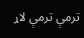ترمې ترمې لاړ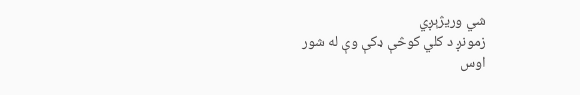شي وريژېږي
زمونږ د کلي کوڅې ډکې وې له شور
اوس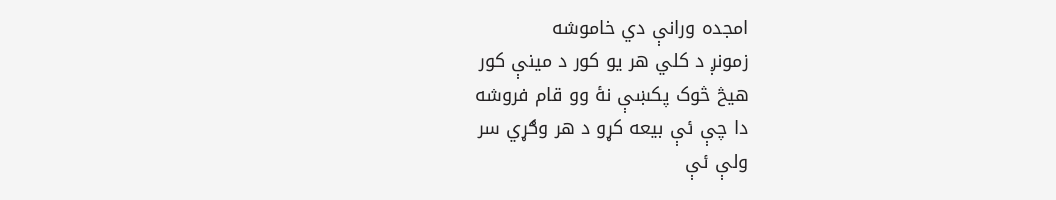امجده ورانې دي خاموشه
زمونږ د کلي هر يو کور د مينې کور
هيڅ څوک پکښې نۀ وو قام فروشه
دا چې ئې بيعه کړو د هر وګړي سر
ولې ئې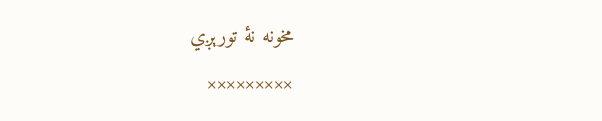مخونه نۀ تورېږي
×××××××××